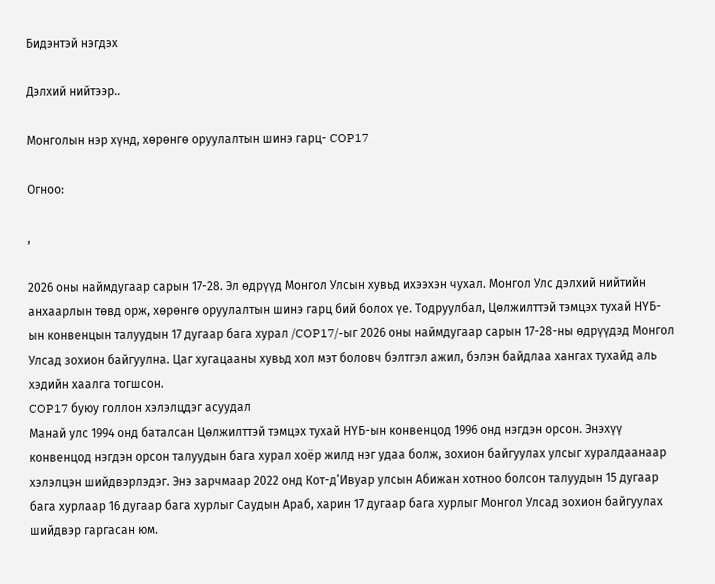Бидэнтэй нэгдэх

Дэлхий нийтээр..

Монголын нэр хүнд, хөрөнгө оруулалтын шинэ гарц- COP17

Огноо:

,

2026 оны наймдугаар сарын 17-28. Эл өдрүүд Монгол Улсын хувьд ихээхэн чухал. Монгол Улс дэлхий нийтийн анхаарлын төвд орж, хөрөнгө оруулалтын шинэ гарц бий болох үе. Тодруулбал, Цөлжилттэй тэмцэх тухай НҮБ-ын конвенцын талуудын 17 дугаар бага хурал /COP17/-ыг 2026 оны наймдугаар сарын 17-28-ны өдрүүдэд Монгол Улсад зохион байгуулна. Цаг хугацааны хувьд хол мэт боловч бэлтгэл ажил, бэлэн байдлаа хангах тухайд аль хэдийн хаалга тогшсон.
COP17 буюу голлон хэлэлцдэг асуудал
Манай улс 1994 онд баталсан Цөлжилттэй тэмцэх тухай НҮБ-ын конвенцод 1996 онд нэгдэн орсон. Энэхүү конвенцод нэгдэн орсон талуудын бага хурал хоёр жилд нэг удаа болж, зохион байгуулах улсыг хуралдаанаар хэлэлцэн шийдвэрлэдэг. Энэ зарчмаар 2022 онд Кот-д’Ивуар улсын Абижан хотноо болсон талуудын 15 дугаар бага хурлаар 16 дугаар бага хурлыг Саудын Араб, харин 17 дугаар бага хурлыг Монгол Улсад зохион байгуулах шийдвэр гаргасан юм.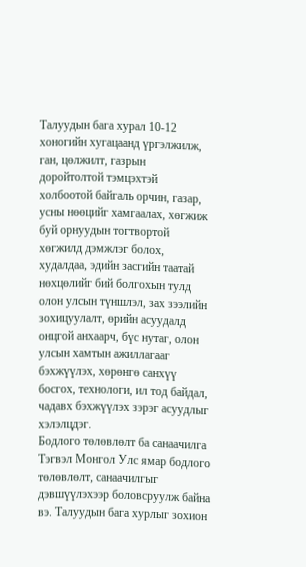Талуудын бага хурал 10-12 хоногийн хугацаанд үргэлжилж, ган, цөлжилт, газрын доройтолтой тэмцэхтэй холбоотой байгаль орчин, газар, усны нөөцийг хамгаалах, хөгжиж буй орнуудын тогтвортой хөгжилд дэмжлэг болох, худалдаа, эдийн засгийн таатай нөхцөлийг бий болгохын тулд олон улсын түншлэл, зах зээлийн зохицуулалт, өрийн асуудалд онцгой анхаарч, бүс нутаг, олон улсын хамтын ажиллагааг бэхжүүлэх, хөрөнгө санхүү босгох, технологи, ил тод байдал, чадавх бэхжүүлэх зэрэг асуудлыг хэлэлцдэг.
Бодлого төлөвлөлт ба санаачилга
Тэгвэл Монгол Улс ямар бодлого төлөвлөлт, санаачилгыг дэвшүүлэхээр боловсруулж байна вэ. Талуудын бага хурлыг зохион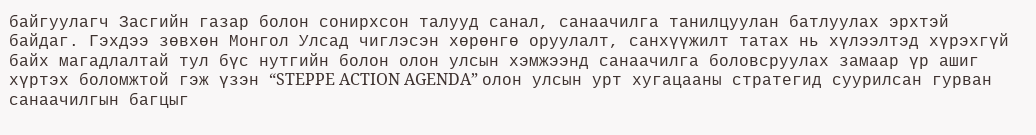байгуулагч Засгийн газар болон сонирхсон талууд санал, санаачилга танилцуулан батлуулах эрхтэй байдаг. Гэхдээ зөвхөн Монгол Улсад чиглэсэн хөрөнгө оруулалт, санхүүжилт татах нь хүлээлтэд хүрэхгүй байх магадлалтай тул бүс нутгийн болон олон улсын хэмжээнд санаачилга боловсруулах замаар үр ашиг хүртэх боломжтой гэж үзэн “STEPPE ACTION AGENDA” олон улсын урт хугацааны стратегид суурилсан гурван санаачилгын багцыг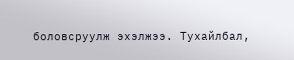боловсруулж эхэлжээ. Тухайлбал,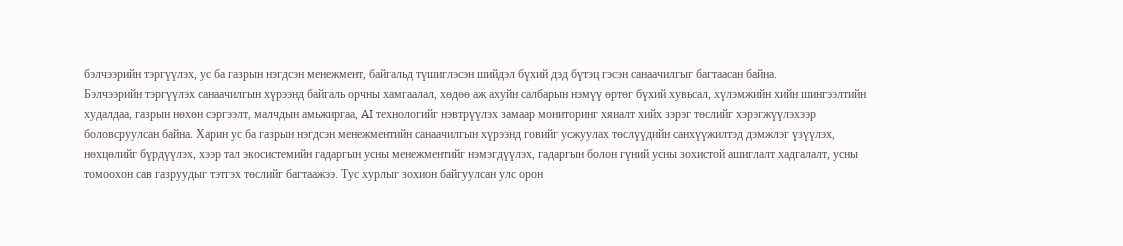бэлчээрийн тэргүүлэх, ус ба газрын нэгдсэн менежмент, байгальд түшиглэсэн шийдэл бүхий дэд бүтэц гэсэн санаачилгыг багтаасан байна.
Бэлчээрийн тэргүүлэх санаачилгын хүрээнд байгаль орчны хамгаалал, хөдөө аж ахуйн салбарын нэмүү өртөг бүхий хувьсал, хүлэмжийн хийн шингээлтийн худалдаа, газрын нөхөн сэргээлт, малчдын амьжиргаа, AI технологийг нэвтрүүлэх замаар мониторинг хяналт хийх зэрэг төслийг хэрэгжүүлэхээр боловсруулсан байна. Харин ус ба газрын нэгдсэн менежментийн санаачилгын хүрээнд говийг усжуулах төслүүдийн санхүүжилтэд дэмжлэг үзүүлэх, нөхцөлийг бүрдүүлэх, хээр тал экосистемийн гадаргын усны менежментийг нэмэгдүүлэх, гадаргын болон гүний усны зохистой ашиглалт хадгалалт, усны томоохон сав газруудыг тэтгэх төслийг багтаажээ. Тус хурлыг зохион байгуулсан улс орон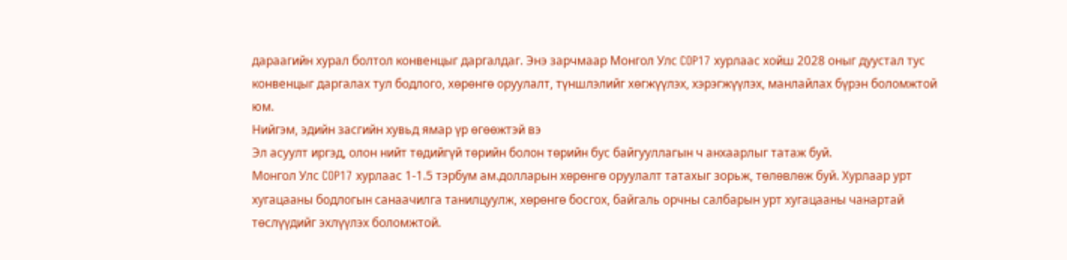дараагийн хурал болтол конвенцыг даргалдаг. Энэ зарчмаар Монгол Улс COP17 хурлаас хойш 2028 оныг дуустал тус конвенцыг даргалах тул бодлого, хөрөнгө оруулалт, түншлэлийг хөгжүүлэх, хэрэгжүүлэх, манлайлах бүрэн боломжтой юм.
Нийгэм, эдийн засгийн хувьд ямар үр өгөөжтэй вэ
Эл асуулт иргэд, олон нийт төдийгүй төрийн болон төрийн бус байгууллагын ч анхаарлыг татаж буй.
Монгол Улс COP17 хурлаас 1-1.5 тэрбум ам.долларын хөрөнгө оруулалт татахыг зорьж, төлөвлөж буй. Хурлаар урт хугацааны бодлогын санаачилга танилцуулж, хөрөнгө босгох, байгаль орчны салбарын урт хугацааны чанартай төслүүдийг эхлүүлэх боломжтой.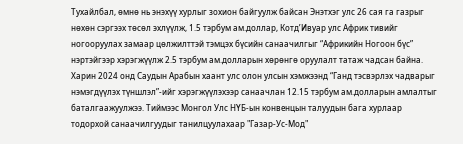Тухайлбал, өмнө нь энэхүү хурлыг зохион байгуулж байсан Энэтхэг улс 26 сая га газрыг нөхөн сэргээх төсөл эхлүүлж, 1.5 тэрбум ам.доллар, Котд’Ивуар улс Африк тивийг ногооруулах замаар цөлжилттэй тэмцэх бүсийн санаачилгыг “Африкийн Ногоон бүс” нэртэйгээр хэрэгжүүлж 2.5 тэрбум ам.долларын хөрөнгө оруулалт татаж чадсан байна. Харин 2024 онд Саудын Арабын хаант улс олон улсын хэмжээнд “Ганд тэсвэрлэх чадварыг нэмэгдүүлэх түншлэл”-ийг хэрэгжүүлэхээр санаачлан 12.15 тэрбум ам.долларын амлалтыг баталгаажуулжээ. Тиймээс Монгол Улс НҮБ-ын конвенцын талуудын бага хурлаар тодорхой санаачилгуудыг танилцуулахаар "Газар-Ус-Мод"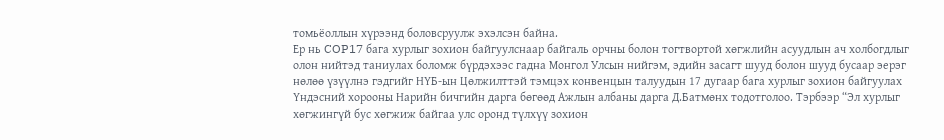томьёоллын хүрээнд боловсруулж эхэлсэн байна.
Ер нь COP17 бага хурлыг зохион байгуулснаар байгаль орчны болон тогтвортой хөгжлийн асуудлын ач холбогдлыг олон нийтэд таниулах боломж бүрдэхээс гадна Монгол Улсын нийгэм, эдийн засагт шууд болон шууд бусаар эерэг нөлөө үзүүлнэ гэдгийг НҮБ-ын Цөлжилттэй тэмцэх конвенцын талуудын 17 дугаар бага хурлыг зохион байгуулах Үндэсний хорооны Нарийн бичгийн дарга бөгөөд Ажлын албаны дарга Д.Батмөнх тодотголоо. Тэрбээр “Эл хурлыг хөгжингүй бус хөгжиж байгаа улс оронд түлхүү зохион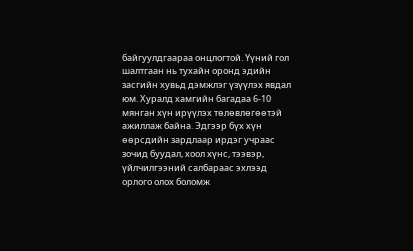байгуулдгаараа онцлогтой. Үүний гол шалтгаан нь тухайн оронд эдийн засгийн хувьд дэмжлэг үзүүлэх явдал юм. Хуралд хамгийн багадаа 6-10 мянган хүн ирүүлэх төлөвлөгөөтэй ажиллаж байна. Эдгээр бүх хүн өөрсдийн зардлаар ирдэг учраас зочид буудал, хоол хүнс, тээвэр, үйлчилгээний салбараас эхлээд орлого олох боломж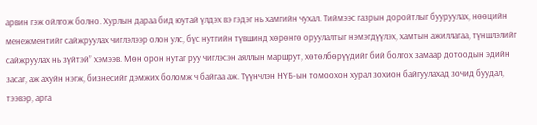арвин гэж ойлгож болно. Хурлын дараа бид юутай үлдэх вэ гэдэг нь хамгийн чухал. Тиймээс газрын доройтлыг бууруулах, нөөцийн менежментийг сайжруулах чиглэлээр олон улс, бүс нутгийн түвшинд хөрөнгө оруулалтыг нэмэгдүүлэх, хамтын ажиллагаа, түншлэлийг сайжруулах нь зүйтэй” хэмээв. Мөн орон нутаг руу чиглэсэн аяллын маршрут, хөтөлбөрүүдийг бий болгох замаар дотоодын эдийн засаг, аж ахуйн нэгж, бизнесийг дэмжих боломж ч байгаа аж. Түүнчлэн НҮБ-ын томоохон хурал зохион байгуулахад зочид буудал, тээвэр, арга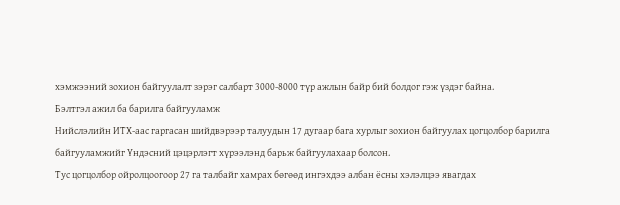хэмжээний зохион байгуулалт зэрэг салбарт 3000-8000 түр ажлын байр бий болдог гэж үздэг байна.
Бэлтгэл ажил ба барилга байгууламж
Нийслэлийн ИТХ-аас гаргасан шийдвэрээр талуудын 17 дугаар бага хурлыг зохион байгуулах цогцолбор барилга байгууламжийг Үндэсний цэцэрлэгт хүрээлэнд барьж байгуулахаар болсон.
Тус цогцолбор ойролцоогоор 27 га талбайг хамрах бөгөөд ингэхдээ албан ёсны хэлэлцээ явагдах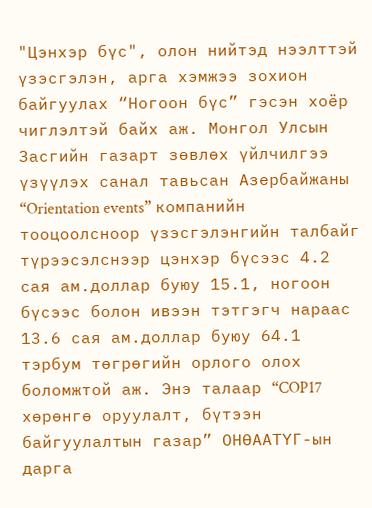"Цэнхэр бүс", олон нийтэд нээлттэй үзэсгэлэн, арга хэмжээ зохион байгуулах “Ногоон бүс” гэсэн хоёр чиглэлтэй байх аж. Монгол Улсын Засгийн газарт зөвлөх үйлчилгээ үзүүлэх санал тавьсан Азербайжаны “Orientation events” компанийн тооцоолсноор үзэсгэлэнгийн талбайг түрээсэлснээр цэнхэр бүсээс 4.2 сая ам.доллар буюу 15.1, ногоон бүсээс болон ивээн тэтгэгч нараас 13.6 сая ам.доллар буюу 64.1 тэрбум төгрөгийн орлого олох боломжтой аж. Энэ талаар “COP17 хөрөнгө оруулалт, бүтээн байгуулалтын газар” ОНӨААТҮГ-ын дарга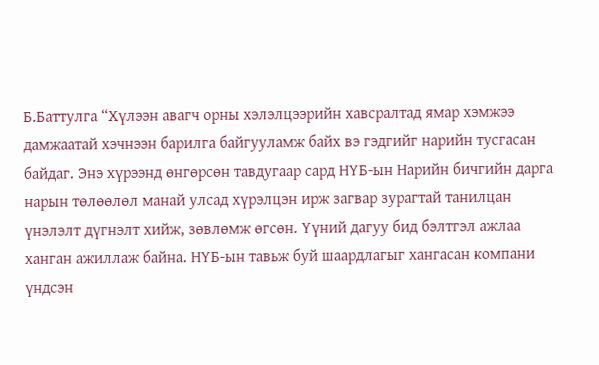Б.Баттулга “Хүлээн авагч орны хэлэлцээрийн хавсралтад ямар хэмжээ дамжаатай хэчнээн барилга байгууламж байх вэ гэдгийг нарийн тусгасан байдаг. Энэ хүрээнд өнгөрсөн тавдугаар сард НҮБ-ын Нарийн бичгийн дарга нарын төлөөлөл манай улсад хүрэлцэн ирж загвар зурагтай танилцан үнэлэлт дүгнэлт хийж, зөвлөмж өгсөн. Үүний дагуу бид бэлтгэл ажлаа ханган ажиллаж байна. НҮБ-ын тавьж буй шаардлагыг хангасан компани үндсэн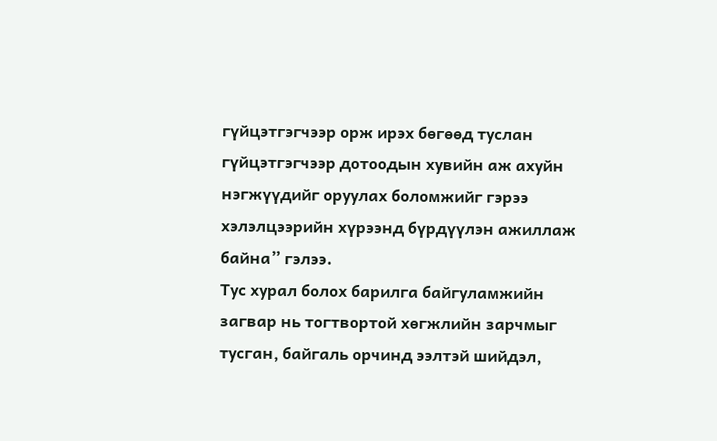гүйцэтгэгчээр орж ирэх бөгөөд туслан гүйцэтгэгчээр дотоодын хувийн аж ахуйн нэгжүүдийг оруулах боломжийг гэрээ хэлэлцээрийн хүрээнд бүрдүүлэн ажиллаж байна” гэлээ.
Тус хурал болох барилга байгуламжийн загвар нь тогтвортой хөгжлийн зарчмыг тусган, байгаль орчинд ээлтэй шийдэл,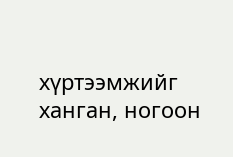хүртээмжийг ханган, ногоон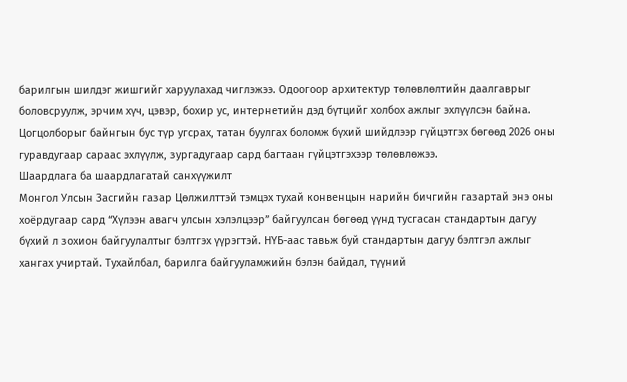барилгын шилдэг жишгийг харуулахад чиглэжээ. Одоогоор архитектур төлөвлөлтийн даалгаврыг боловсруулж, эрчим хүч, цэвэр, бохир ус, интернетийн дэд бүтцийг холбох ажлыг эхлүүлсэн байна. Цогцолборыг байнгын бус түр угсрах, татан буулгах боломж бүхий шийдлээр гүйцэтгэх бөгөөд 2026 оны гуравдугаар сараас эхлүүлж, зургадугаар сард багтаан гүйцэтгэхээр төлөвлөжээ.
Шаардлага ба шаардлагатай санхүүжилт
Монгол Улсын Засгийн газар Цөлжилттэй тэмцэх тухай конвенцын нарийн бичгийн газартай энэ оны хоёрдугаар сард “Хүлээн авагч улсын хэлэлцээр” байгуулсан бөгөөд үүнд тусгасан стандартын дагуу бүхий л зохион байгуулалтыг бэлтгэх үүрэгтэй. НҮБ-аас тавьж буй стандартын дагуу бэлтгэл ажлыг хангах учиртай. Тухайлбал, барилга байгууламжийн бэлэн байдал, түүний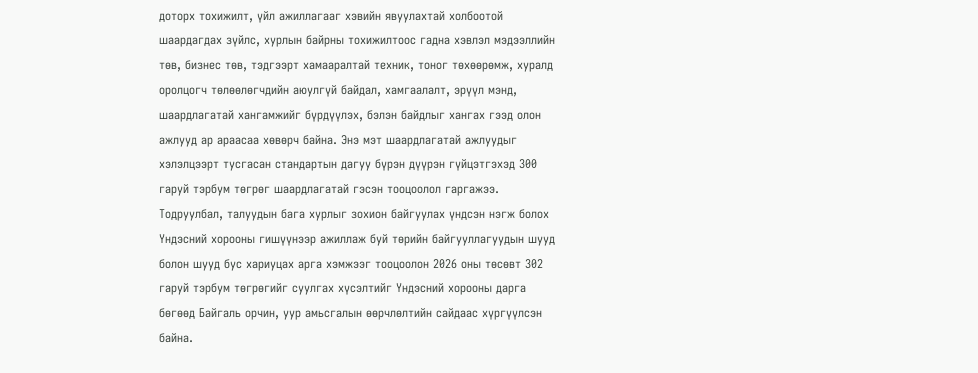доторх тохижилт, үйл ажиллагааг хэвийн явуулахтай холбоотой шаардагдах зүйлс, хурлын байрны тохижилтоос гадна хэвлэл мэдээллийн төв, бизнес төв, тэдгээрт хамааралтай техник, тоног төхөөрөмж, хуралд оролцогч төлөөлөгчдийн аюулгүй байдал, хамгаалалт, эрүүл мэнд, шаардлагатай хангамжийг бүрдүүлэх, бэлэн байдлыг хангах гээд олон ажлууд ар араасаа хөвөрч байна. Энэ мэт шаардлагатай ажлуудыг хэлэлцээрт тусгасан стандартын дагуу бүрэн дүүрэн гүйцэтгэхэд 300 гаруй тэрбум төгрөг шаардлагатай гэсэн тооцоолол гаргажээ. Тодруулбал, талуудын бага хурлыг зохион байгуулах үндсэн нэгж болох Үндэсний хорооны гишүүнээр ажиллаж буй төрийн байгууллагуудын шууд болон шууд бус хариуцах арга хэмжээг тооцоолон 2026 оны төсөвт 302 гаруй тэрбум төгрөгийг суулгах хүсэлтийг Үндэсний хорооны дарга бөгөөд Байгаль орчин, уур амьсгалын өөрчлөлтийн сайдаас хүргүүлсэн байна.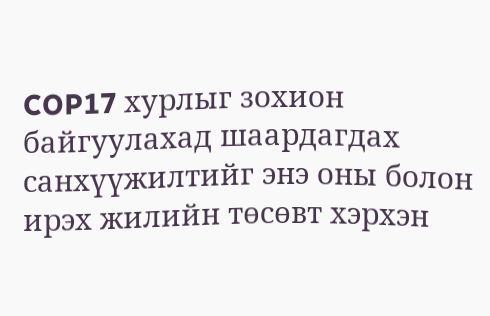COP17 хурлыг зохион байгуулахад шаардагдах санхүүжилтийг энэ оны болон ирэх жилийн төсөвт хэрхэн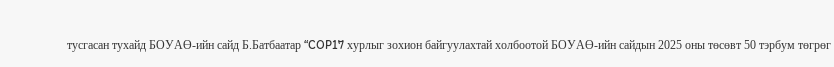тусгасан тухайд БОУАӨ-ийн сайд Б.Батбаатар “COP17 хурлыг зохион байгуулахтай холбоотой БОУАӨ-ийн сайдын 2025 оны төсөвт 50 тэрбум төгрөг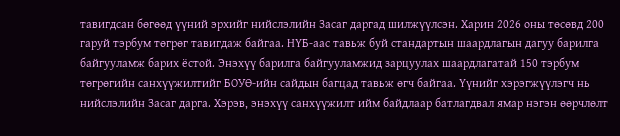тавигдсан бөгөөд үүний эрхийг нийслэлийн Засаг даргад шилжүүлсэн. Харин 2026 оны төсөвд 200 гаруй тэрбум төгрөг тавигдаж байгаа. НҮБ-аас тавьж буй стандартын шаардлагын дагуу барилга байгууламж барих ёстой. Энэхүү барилга байгууламжид зарцуулах шаардлагатай 150 тэрбум төгрөгийн санхүүжилтийг БОУӨ-ийн сайдын багцад тавьж өгч байгаа. Үүнийг хэрэгжүүлэгч нь нийслэлийн Засаг дарга. Хэрэв, энэхүү санхүүжилт ийм байдлаар батлагдвал ямар нэгэн өөрчлөлт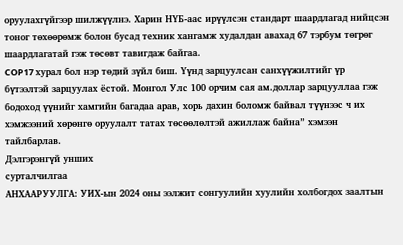оруулахгүйгээр шилжүүлнэ. Харин НҮБ-аас ирүүлсэн стандарт шаардлагад нийцсэн тоног төхөөрөмж болон бусад техник хангамж худалдан авахад 67 тэрбум төгрөг шаардлагатай гэж төсөвт тавигдаж байгаа.
COP17 хурал бол нэр төдий зүйл биш. Үүнд зарцуулсан санхүүжилтийг үр бүтээлтэй зарцуулах ёстой. Монгол Улс 100 орчим сая ам.доллар зарцууллаа гэж бодоход үүнийг хамгийн багадаа арав, хорь дахин боломж байвал түүнээс ч их хэмжээний хөрөнгө оруулалт татах төсөөлөлтэй ажиллаж байна” хэмээн тайлбарлав.
Дэлгэрэнгүй унших
сурталчилгаа
АНХААРУУЛГА: УИХ-ын 2024 оны ээлжит сонгуулийн хуулийн холбогдох заалтын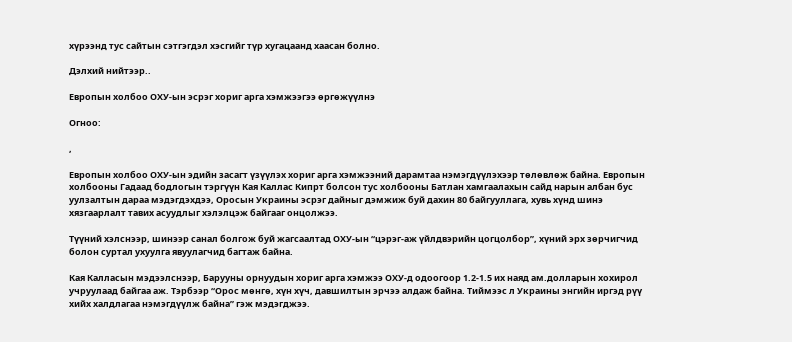хүрээнд тус сайтын сэтгэгдэл хэсгийг түр хугацаанд хаасан болно.

Дэлхий нийтээр..

Европын холбоо ОХУ-ын эсрэг хориг арга хэмжээгээ өргөжүүлнэ

Огноо:

,

Европын холбоо ОХУ-ын эдийн засагт үзүүлэх хориг арга хэмжээний дарамтаа нэмэгдүүлэхээр төлөвлөж байна. Европын холбооны Гадаад бодлогын тэргүүн Кая Каллас Кипрт болсон тус холбооны Батлан хамгаалахын сайд нарын албан бус уулзалтын дараа мэдэгдэхдээ, Оросын Украины эсрэг дайныг дэмжиж буй дахин 80 байгууллага, хувь хүнд шинэ хязгаарлалт тавих асуудлыг хэлэлцэж байгааг онцолжээ.

Түүний хэлснээр, шинээр санал болгож буй жагсаалтад ОХУ-ын “цэрэг-аж үйлдвэрийн цогцолбор”, хүний эрх зөрчигчид болон суртал ухуулга явуулагчид багтаж байна.

Кая Калласын мэдээлснээр, Барууны орнуудын хориг арга хэмжээ ОХУ-д одоогоор 1.2-1.5 их наяд ам.долларын хохирол учруулаад байгаа аж. Тэрбээр “Орос мөнгө, хүн хүч, давшилтын эрчээ алдаж байна. Тиймээс л Украины энгийн иргэд рүү хийх халдлагаа нэмэгдүүлж байна” гэж мэдэгджээ.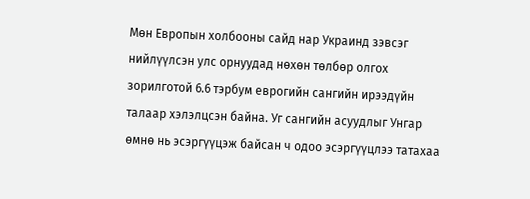Мөн Европын холбооны сайд нар Украинд зэвсэг нийлүүлсэн улс орнуудад нөхөн төлбөр олгох зорилготой 6.6 тэрбум еврогийн сангийн ирээдүйн талаар хэлэлцсэн байна. Уг сангийн асуудлыг Унгар өмнө нь эсэргүүцэж байсан ч одоо эсэргүүцлээ татахаа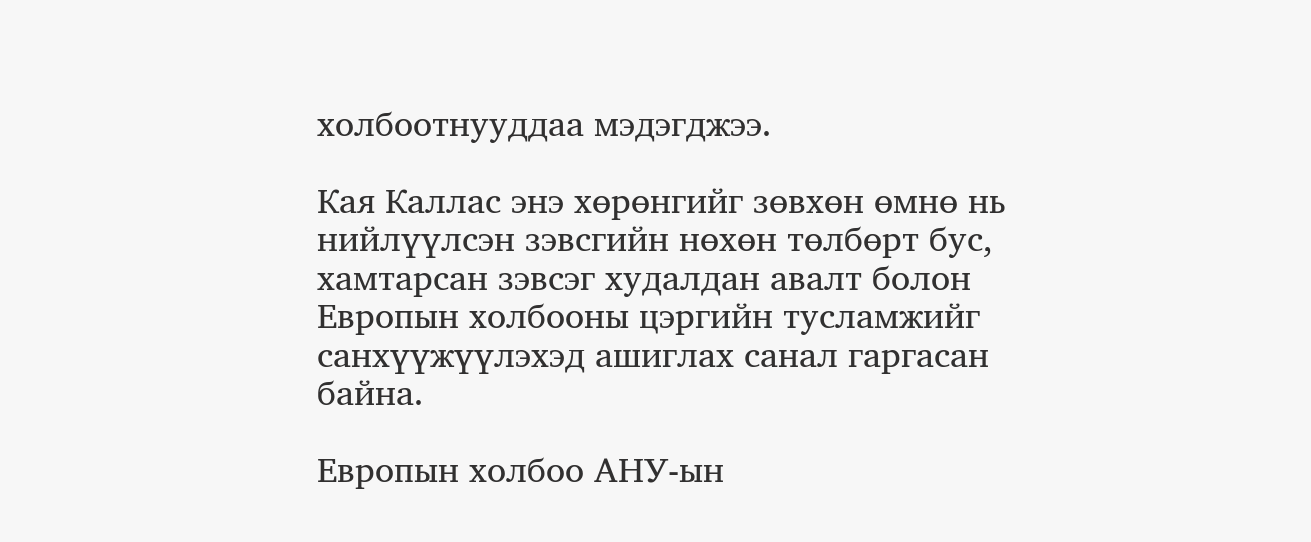холбоотнууддаа мэдэгджээ.

Кая Каллас энэ хөрөнгийг зөвхөн өмнө нь нийлүүлсэн зэвсгийн нөхөн төлбөрт бус, хамтарсан зэвсэг худалдан авалт болон Европын холбооны цэргийн тусламжийг санхүүжүүлэхэд ашиглах санал гаргасан байна.

Европын холбоо АНУ-ын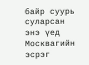байр суурь суларсан энэ үед Москвагийн эсрэг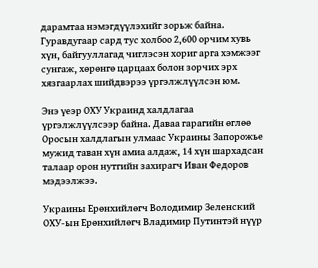дарамтаа нэмэгдүүлэхийг зорьж байна. Гуравдугаар сард тус холбоо 2,600 орчим хувь хүн, байгууллагад чиглэсэн хориг арга хэмжээг сунгаж, хөрөнгө царцаах болон зорчих эрх хязгаарлах шийдвэрээ үргэлжлүүлсэн юм.

Энэ үеэр ОХУ Украинд халдлагаа үргэлжлүүлсээр байна. Даваа гарагийн өглөө Оросын халдлагын улмаас Украины Запорожье мужид таван хүн амиа алдаж, 14 хүн шархадсан талаар орон нутгийн захирагч Иван Федоров мэдээлжээ.

Украины Ерөнхийлөгч Володимир Зеленский ОХУ-ын Ерөнхийлөгч Владимир Путинтэй нүүр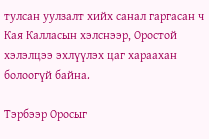тулсан уулзалт хийх санал гаргасан ч Кая Калласын хэлснээр, Оростой хэлэлцээ эхлүүлэх цаг хараахан болоогүй байна.

Тэрбээр Оросыг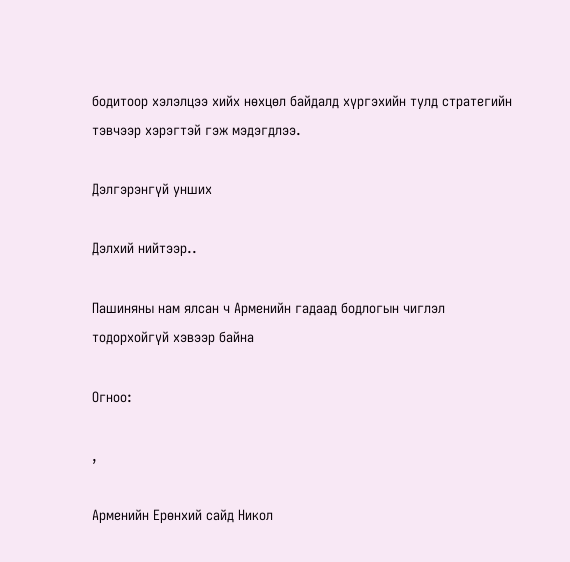бодитоор хэлэлцээ хийх нөхцөл байдалд хүргэхийн тулд стратегийн тэвчээр хэрэгтэй гэж мэдэгдлээ.

Дэлгэрэнгүй унших

Дэлхий нийтээр..

Пашиняны нам ялсан ч Арменийн гадаад бодлогын чиглэл тодорхойгүй хэвээр байна

Огноо:

,

Арменийн Ерөнхий сайд Никол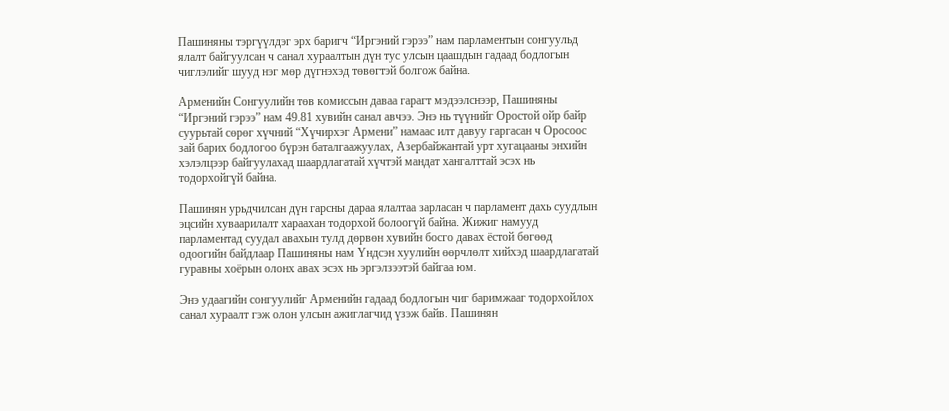Пашиняны тэргүүлдэг эрх баригч “Иргэний гэрээ” нам парламентын сонгуульд ялалт байгуулсан ч санал хураалтын дүн тус улсын цаашдын гадаад бодлогын чиглэлийг шууд нэг мөр дүгнэхэд төвөгтэй болгож байна.

Арменийн Сонгуулийн төв комиссын даваа гарагт мэдээлснээр, Пашиняны “Иргэний гэрээ” нам 49.81 хувийн санал авчээ. Энэ нь түүнийг Оростой ойр байр суурьтай сөрөг хүчний “Хүчирхэг Армени” намаас илт давуу гаргасан ч Оросоос зай барих бодлогоо бүрэн баталгаажуулах, Азербайжантай урт хугацааны энхийн хэлэлцээр байгуулахад шаардлагатай хүчтэй мандат хангалттай эсэх нь тодорхойгүй байна.

Пашинян урьдчилсан дүн гарсны дараа ялалтаа зарласан ч парламент дахь суудлын эцсийн хуваарилалт хараахан тодорхой болоогүй байна. Жижиг намууд парламентад суудал авахын тулд дөрвөн хувийн босго давах ёстой бөгөөд одоогийн байдлаар Пашиняны нам Үндсэн хуулийн өөрчлөлт хийхэд шаардлагатай гуравны хоёрын олонх авах эсэх нь эргэлзээтэй байгаа юм.

Энэ удаагийн сонгуулийг Арменийн гадаад бодлогын чиг баримжааг тодорхойлох санал хураалт гэж олон улсын ажиглагчид үзэж байв. Пашинян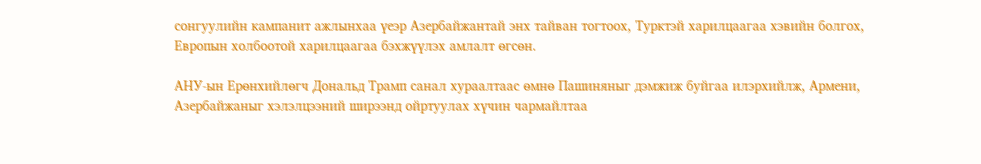сонгуулийн кампанит ажлынхаа үеэр Азербайжантай энх тайван тогтоох, Турктэй харилцаагаа хэвийн болгох, Европын холбоотой харилцаагаа бэхжүүлэх амлалт өгсөн.

АНУ-ын Ерөнхийлөгч Дональд Трамп санал хураалтаас өмнө Пашиняныг дэмжиж буйгаа илэрхийлж, Армени, Азербайжаныг хэлэлцээний ширээнд ойртуулах хүчин чармайлтаа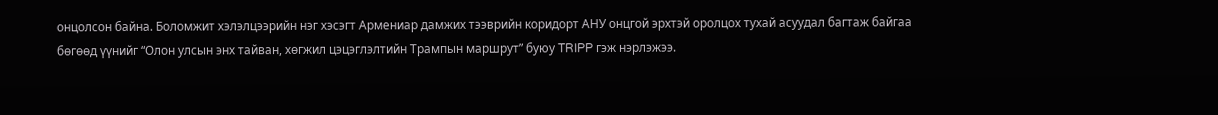онцолсон байна. Боломжит хэлэлцээрийн нэг хэсэгт Армениар дамжих тээврийн коридорт АНУ онцгой эрхтэй оролцох тухай асуудал багтаж байгаа бөгөөд үүнийг “Олон улсын энх тайван, хөгжил цэцэглэлтийн Трампын маршрут” буюу TRIPP гэж нэрлэжээ.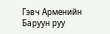Гэвч Арменийн Баруун руу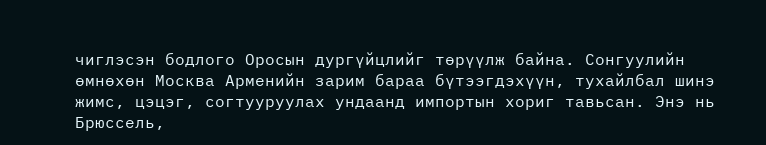чиглэсэн бодлого Оросын дургүйцлийг төрүүлж байна. Сонгуулийн өмнөхөн Москва Арменийн зарим бараа бүтээгдэхүүн, тухайлбал шинэ жимс, цэцэг, согтууруулах ундаанд импортын хориг тавьсан. Энэ нь Брюссель,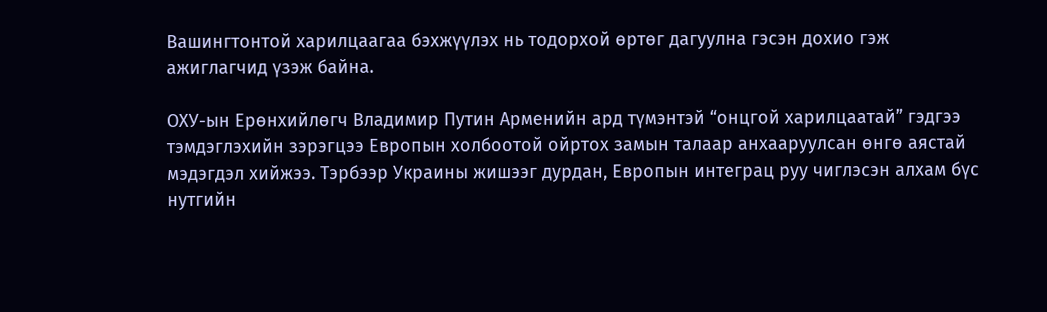Вашингтонтой харилцаагаа бэхжүүлэх нь тодорхой өртөг дагуулна гэсэн дохио гэж ажиглагчид үзэж байна.

ОХУ-ын Ерөнхийлөгч Владимир Путин Арменийн ард түмэнтэй “онцгой харилцаатай” гэдгээ тэмдэглэхийн зэрэгцээ Европын холбоотой ойртох замын талаар анхааруулсан өнгө аястай мэдэгдэл хийжээ. Тэрбээр Украины жишээг дурдан, Европын интеграц руу чиглэсэн алхам бүс нутгийн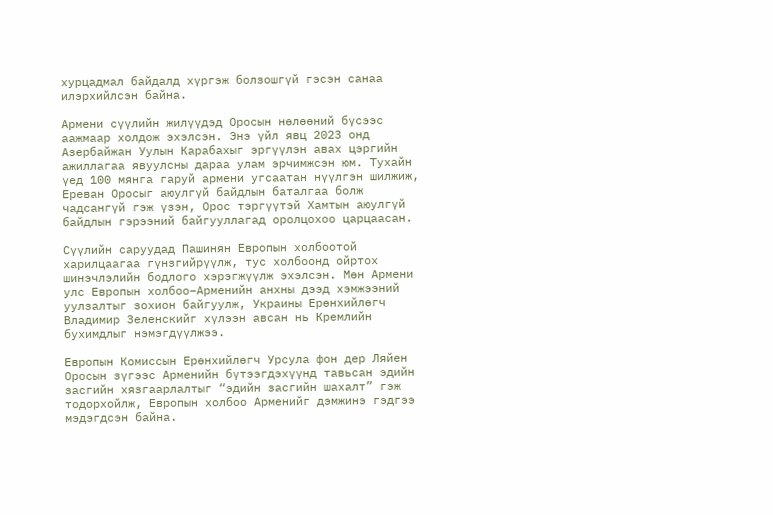хурцадмал байдалд хүргэж болзошгүй гэсэн санаа илэрхийлсэн байна.

Армени сүүлийн жилүүдэд Оросын нөлөөний бүсээс аажмаар холдож эхэлсэн. Энэ үйл явц 2023 онд Азербайжан Уулын Карабахыг эргүүлэн авах цэргийн ажиллагаа явуулсны дараа улам эрчимжсэн юм. Тухайн үед 100 мянга гаруй армени угсаатан нүүлгэн шилжиж, Ереван Оросыг аюулгүй байдлын баталгаа болж чадсангүй гэж үзэн, Орос тэргүүтэй Хамтын аюулгүй байдлын гэрээний байгууллагад оролцохоо царцаасан.

Сүүлийн саруудад Пашинян Европын холбоотой харилцаагаа гүнзгийрүүлж, тус холбоонд ойртох шинэчлэлийн бодлого хэрэгжүүлж эхэлсэн. Мөн Армени улс Европын холбоо–Арменийн анхны дээд хэмжээний уулзалтыг зохион байгуулж, Украины Ерөнхийлөгч Владимир Зеленскийг хүлээн авсан нь Кремлийн бухимдлыг нэмэгдүүлжээ.

Европын Комиссын Ерөнхийлөгч Урсула фон дер Ляйен Оросын зүгээс Арменийн бүтээгдэхүүнд тавьсан эдийн засгийн хязгаарлалтыг “эдийн засгийн шахалт” гэж тодорхойлж, Европын холбоо Арменийг дэмжинэ гэдгээ мэдэгдсэн байна.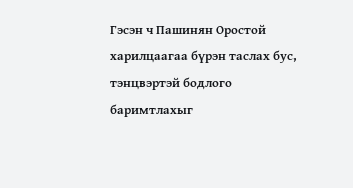Гэсэн ч Пашинян Оростой харилцаагаа бүрэн таслах бус, тэнцвэртэй бодлого баримтлахыг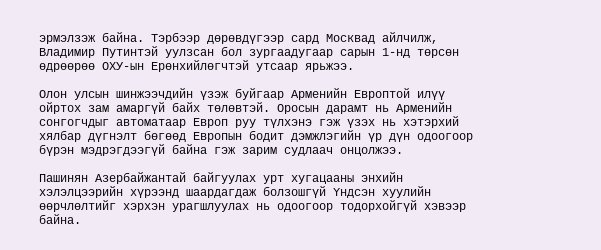эрмэлзэж байна. Тэрбээр дөрөвдүгээр сард Москвад айлчилж, Владимир Путинтэй уулзсан бол зургаадугаар сарын 1-нд төрсөн өдрөөрөө ОХУ-ын Ерөнхийлөгчтэй утсаар ярьжээ.

Олон улсын шинжээчдийн үзэж буйгаар Арменийн Европтой илүү ойртох зам амаргүй байх төлөвтэй. Оросын дарамт нь Арменийн сонгогчдыг автоматаар Европ руу түлхэнэ гэж үзэх нь хэтэрхий хялбар дүгнэлт бөгөөд Европын бодит дэмжлэгийн үр дүн одоогоор бүрэн мэдрэгдээгүй байна гэж зарим судлаач онцолжээ.

Пашинян Азербайжантай байгуулах урт хугацааны энхийн хэлэлцээрийн хүрээнд шаардагдаж болзошгүй Үндсэн хуулийн өөрчлөлтийг хэрхэн урагшлуулах нь одоогоор тодорхойгүй хэвээр байна.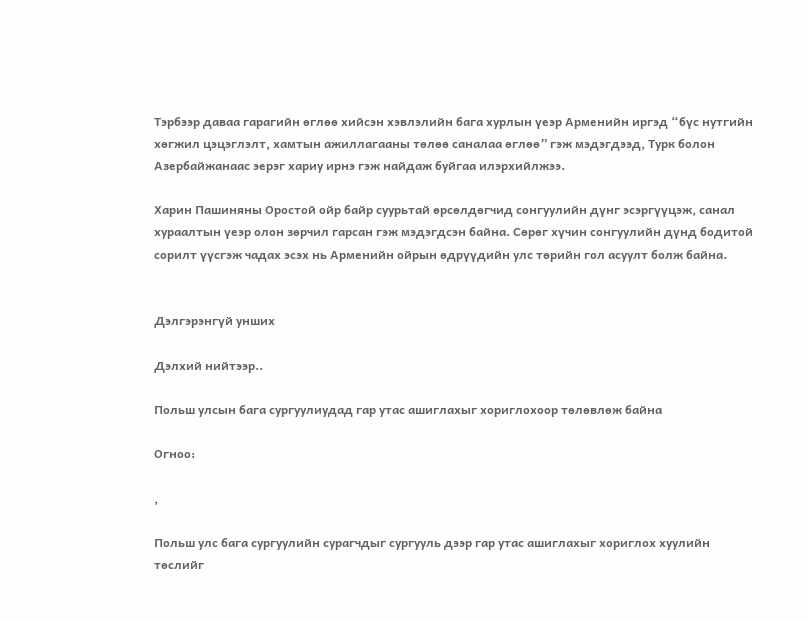Тэрбээр даваа гарагийн өглөө хийсэн хэвлэлийн бага хурлын үеэр Арменийн иргэд “бүс нутгийн хөгжил цэцэглэлт, хамтын ажиллагааны төлөө саналаа өглөө” гэж мэдэгдээд, Турк болон Азербайжанаас эерэг хариу ирнэ гэж найдаж буйгаа илэрхийлжээ.

Харин Пашиняны Оростой ойр байр суурьтай өрсөлдөгчид сонгуулийн дүнг эсэргүүцэж, санал хураалтын үеэр олон зөрчил гарсан гэж мэдэгдсэн байна. Сөрөг хүчин сонгуулийн дүнд бодитой сорилт үүсгэж чадах эсэх нь Арменийн ойрын өдрүүдийн улс төрийн гол асуулт болж байна.


Дэлгэрэнгүй унших

Дэлхий нийтээр..

Польш улсын бага сургуулиудад гар утас ашиглахыг хориглохоор төлөвлөж байна

Огноо:

,

Польш улс бага сургуулийн сурагчдыг сургууль дээр гар утас ашиглахыг хориглох хуулийн төслийг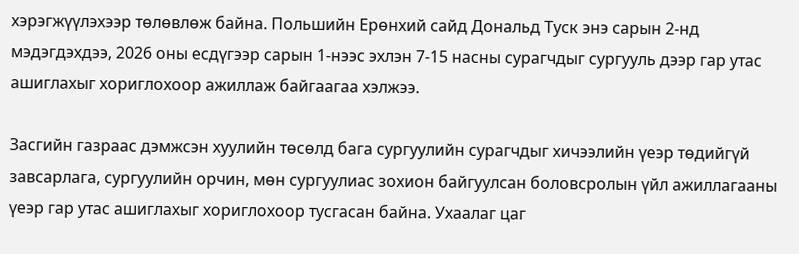хэрэгжүүлэхээр төлөвлөж байна. Польшийн Ерөнхий сайд Дональд Туск энэ сарын 2-нд мэдэгдэхдээ, 2026 оны есдүгээр сарын 1-нээс эхлэн 7-15 насны сурагчдыг сургууль дээр гар утас ашиглахыг хориглохоор ажиллаж байгаагаа хэлжээ.

Засгийн газраас дэмжсэн хуулийн төсөлд бага сургуулийн сурагчдыг хичээлийн үеэр төдийгүй завсарлага, сургуулийн орчин, мөн сургуулиас зохион байгуулсан боловсролын үйл ажиллагааны үеэр гар утас ашиглахыг хориглохоор тусгасан байна. Ухаалаг цаг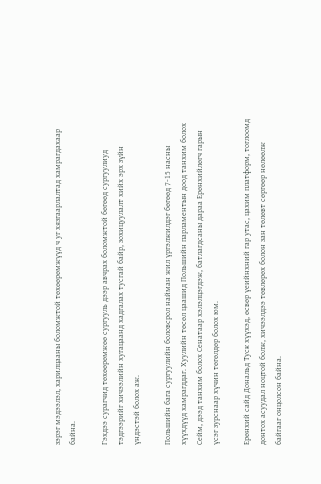зэрэг мэдээлэл, харилцааны боломжтой төхөөрөмжүүд ч уг хязгаарлалтад хамрагдахаар байна.

Гэхдээ сурагчид төхөөрөмжөө сургууль дээр авчрах боломжтой бөгөөд сургуулиуд тэдгээрийг хичээлийн хугацаанд хадгалах тусгай байр, зохицуулалт хийх эрх зүйн үндэстэй болох аж.

Польшийн бага сургуулийн боловсрол найман жил үргэлжилдэг бөгөөд 7-15 насны хүүхдүүд хамрагддаг. Хуулийн төсөл цаашид Польшийн парламентын доод танхим болох Сейм, дээд танхим болох Сенатаар хэлэлцэгдэж, батлагдсаны дараа Ерөнхийлөгч гарын үсэг зурснаар хүчин төгөлдөр болох юм.

Ерөнхий сайд Дональд Туск хүүхэд, өсвөр үеийнхний гар утас, цахим платформ, тоглоомд донтох асуудал ноцтой болж, хичээлдээ төвлөрөх болон зан төлөвт сөргөөр нөлөөлж байгааг онцолсон байна.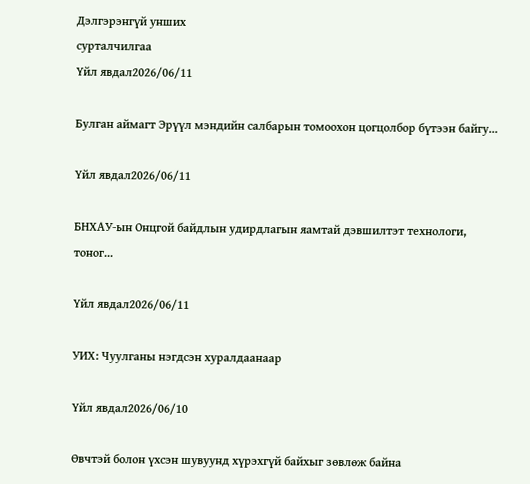Дэлгэрэнгүй унших
сурталчилгаа
Үйл явдал2026/06/11

Булган аймагт Эрүүл мэндийн салбарын томоохон цогцолбор бүтээн байгу...

Үйл явдал2026/06/11

БНХАУ-ын Онцгой байдлын удирдлагын яамтай дэвшилтэт технологи, тоног...

Үйл явдал2026/06/11

УИХ: Чуулганы нэгдсэн хуралдаанаар

Үйл явдал2026/06/10

Өвчтэй болон үхсэн шувуунд хүрэхгүй байхыг зөвлөж байна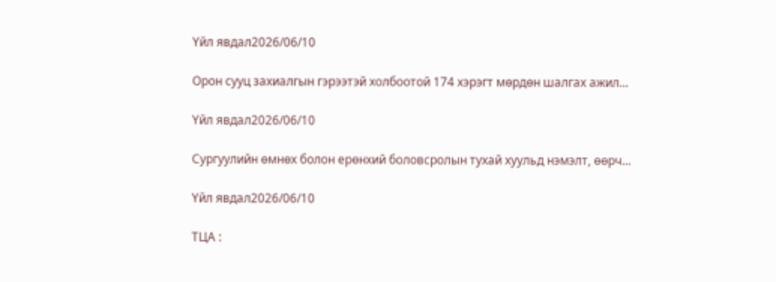Үйл явдал2026/06/10

Орон сууц захиалгын гэрээтэй холбоотой 174 хэрэгт мөрдөн шалгах ажил...

Үйл явдал2026/06/10

Сургуулийн өмнөх болон ерөнхий боловсролын тухай хуульд нэмэлт, өөрч...

Үйл явдал2026/06/10

ТЦА :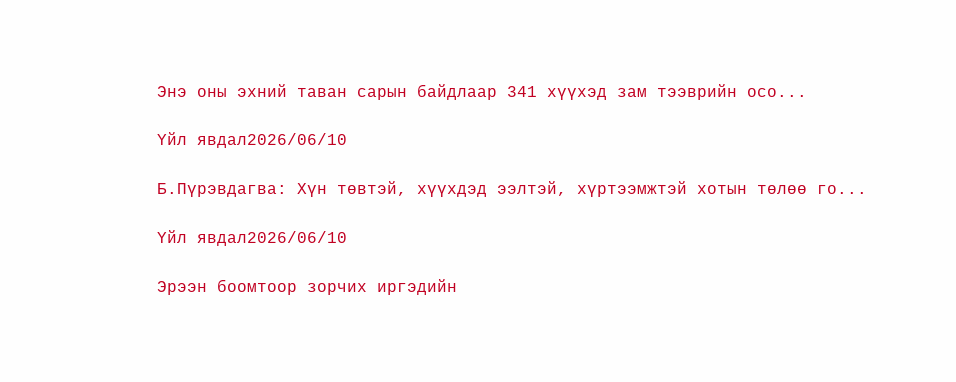Энэ оны эхний таван сарын байдлаар 341 хүүхэд зам тээврийн осо...

Үйл явдал2026/06/10

Б.Пүрэвдагва: Хүн төвтэй, хүүхдэд ээлтэй, хүртээмжтэй хотын төлөө го...

Үйл явдал2026/06/10

Эрээн боомтоор зорчих иргэдийн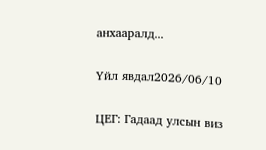анхааралд...

Үйл явдал2026/06/10

ЦЕГ: Гадаад улсын виз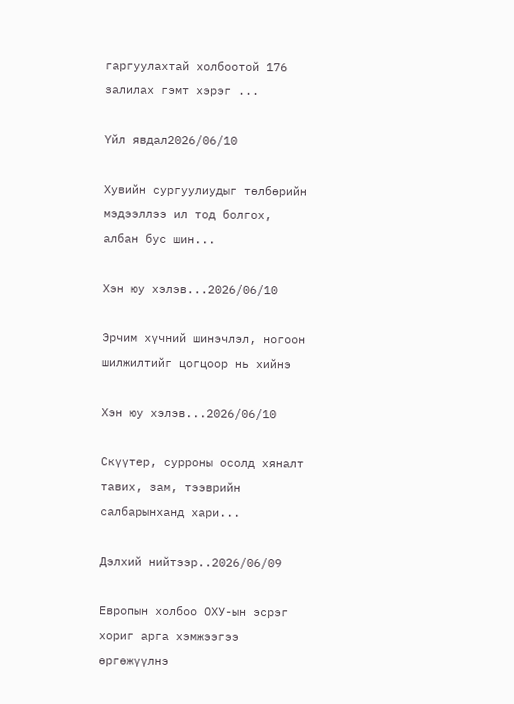гаргуулахтай холбоотой 176 залилах гэмт хэрэг ...

Үйл явдал2026/06/10

Хувийн сургуулиудыг төлбөрийн мэдээллээ ил тод болгох, албан бус шин...

Хэн юу хэлэв...2026/06/10

Эрчим хүчний шинэчлэл, ногоон шилжилтийг цогцоор нь хийнэ

Хэн юу хэлэв...2026/06/10

Скүүтер, сурроны осолд хяналт тавих, зам, тээврийн салбарынханд хари...

Дэлхий нийтээр..2026/06/09

Европын холбоо ОХУ-ын эсрэг хориг арга хэмжээгээ өргөжүүлнэ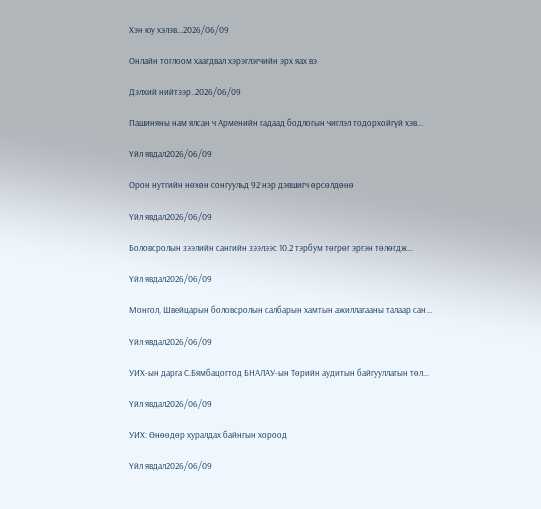Хэн юу хэлэв...2026/06/09

Онлайн тоглоом хаагдвал хэрэглэгчийн эрх яах вэ

Дэлхий нийтээр..2026/06/09

Пашиняны нам ялсан ч Арменийн гадаад бодлогын чиглэл тодорхойгүй хэв...

Үйл явдал2026/06/09

Орон нутгийн нөхөн сонгуульд 92 нэр дэвшигч өрсөлдөнө

Үйл явдал2026/06/09

Боловсролын зээлийн сангийн зээлээс 10.2 тэрбум төгрөг эргэн төлөгдж...

Үйл явдал2026/06/09

Монгол, Швейцарын боловсролын салбарын хамтын ажиллагааны талаар сан...

Үйл явдал2026/06/09

УИХ-ын дарга С.Бямбацогтод БНАЛАУ-ын Төрийн аудитын байгууллагын төл...

Үйл явдал2026/06/09

УИХ: Өнөөдөр хуралдах байнгын хороод

Үйл явдал2026/06/09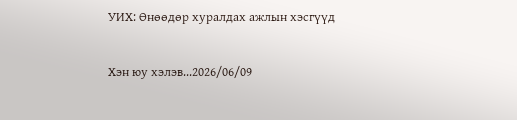УИХ: Өнөөдөр хуралдах ажлын хэсгүүд

Хэн юу хэлэв...2026/06/09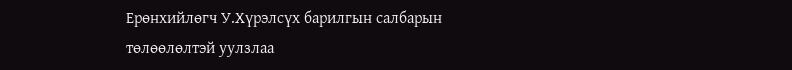Ерөнхийлөгч У.Хүрэлсүх барилгын салбарын төлөөлөлтэй уулзлаа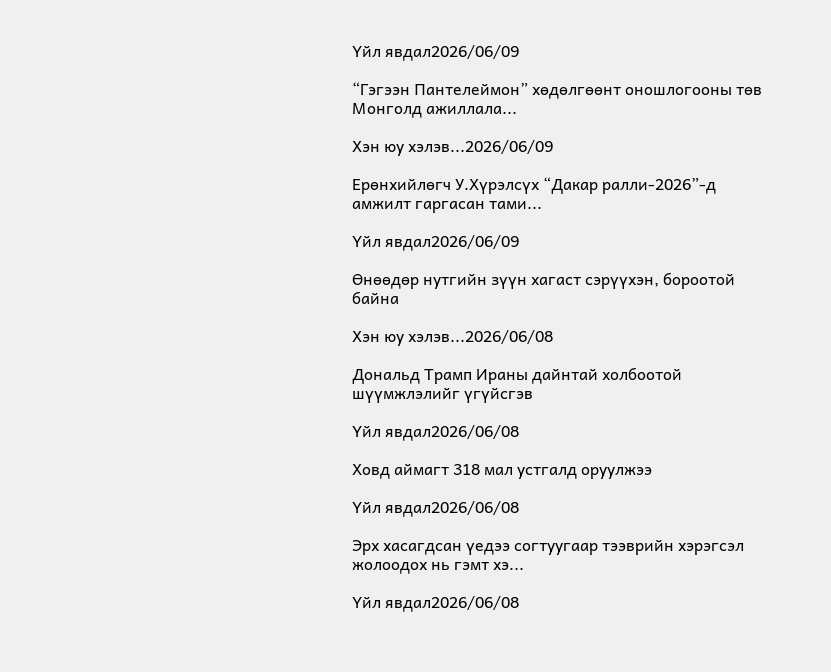Үйл явдал2026/06/09

“Гэгээн Пантелеймон” хөдөлгөөнт оношлогооны төв Монголд ажиллала...

Хэн юу хэлэв...2026/06/09

Ерөнхийлөгч У.Хүрэлсүх “Дакар ралли-2026”-д амжилт гаргасан тами...

Үйл явдал2026/06/09

Өнөөдөр нутгийн зүүн хагаст сэрүүхэн, бороотой байна

Хэн юу хэлэв...2026/06/08

Дональд Трамп Ираны дайнтай холбоотой шүүмжлэлийг үгүйсгэв

Үйл явдал2026/06/08

Ховд аймагт 318 мал устгалд оруулжээ

Үйл явдал2026/06/08

Эрх хасагдсан үедээ согтуугаар тээврийн хэрэгсэл жолоодох нь гэмт хэ...

Үйл явдал2026/06/08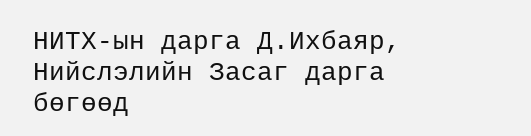НИТХ-ын дарга Д.Ихбаяр, Нийслэлийн Засаг дарга бөгөөд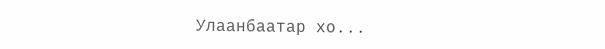Улаанбаатар хо...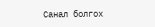Санал болгох